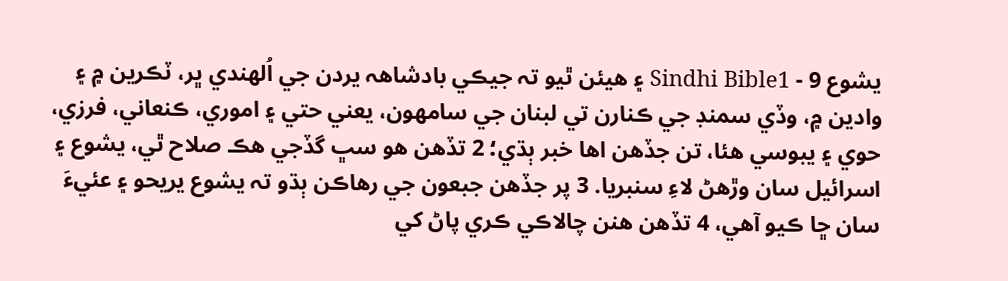يشوع 9 - Sindhi Bible1 ۽ هيئن ٿيو تہ جيڪي بادشاهہ يردن جي اُلهندي ڀر، ٽڪرين ۾ ۽ وادين ۾، وڏي سمنڊ جي ڪنارن تي لبنان جي سامهون، يعني حتي ۽ اموري، ڪنعاني، فرزي، حوي ۽ يبوسي هئا، تن جڏهن اها خبر ٻڌي؛ 2 تڏهن هو سڀ گڏجي هڪ صلاح ٿي، يشوع ۽ اسرائيل سان وڙهڻ لاءِ سنبريا. 3 پر جڏهن جبعون جي رهاڪن ٻڌو تہ يشوع يريحو ۽ عئيءَ سان ڇا ڪيو آهي، 4 تڏهن هنن چالاڪي ڪري پاڻ کي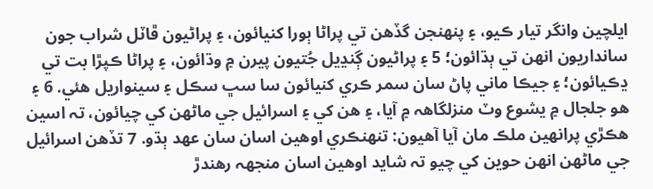ايلچين وانگر تيار ڪيو، ۽ پنهنجن گڏهن تي پراڻا ٻورا کنيائون، ۽ پراڻيون ڦاٽل شراب جون سانداريون انهن تي ٻڌائون؛ 5 ۽ پراڻيون ڳنڍيل جُتيون پيرن ۾ وڌائون، ۽ پراڻا ڪپڙا بت تي ڍڪيائون؛ ۽ جيڪا ماني پاڻ سان سمر ڪري کنيائون سا سڀ سڪل ۽ سينواريل هئي. 6 ۽ هو جلجال ۾ يشوع وٽ منزلگاهہ ۾ آيا، ۽ هن کي ۽ اسرائيل جي ماڻهن کي چيائون، تہ اسين هڪڙي پرانهين ملڪ مان آيا آهيون: تنهنڪري اوهين اسان سان عهد ٻڌو. 7 تڏهن اسرائيل جي ماڻهن انهن حوين کي چيو تہ شايد اوهين اسان منجهہ رهندڙ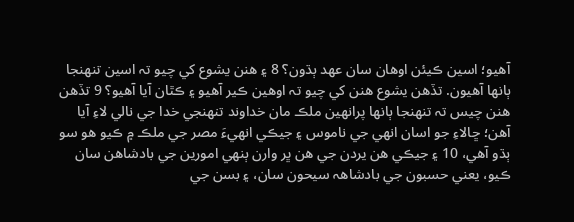آهيو؛ اسين ڪيئن اوهان سان عهد ٻڌون؟ 8 ۽ هنن يشوع کي چيو تہ اسين تنهنجا ٻانها آهيون. تڏهن يشوع هنن کي چيو تہ اوهين ڪير آهيو ۽ ڪٿان آيا آهيو؟ 9 تڏهن هنن چيس تہ تنهنجا ٻانها پرانهين ملڪ مان خداوند تنهنجي خدا جي نالي لاءِ آيا آهن؛ ڇالاءِ جو اسان انهي جي ناموس ۽ جيڪي انهيءَ مصر جي ملڪ ۾ ڪيو هو سو ٻڌو آهي، 10 ۽ جيڪي هن يردن جي هن ڀر وارن ٻنهي امورين جي بادشاهن سان ڪيو، يعني حسبون جي بادشاهہ سيحون سان، ۽ بسن جي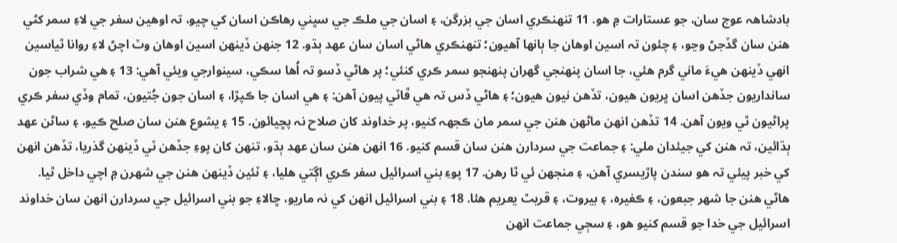بادشاهہ عوج سان، جو عستارات ۾ هو. 11 تنهنڪري اسان جي بزرگن، ۽ اسان جي ملڪ جي سڀني رهاڪن اسان کي چيو، تہ اوهين سفر جي لاءِ سمر کڻي هنن سان گڏجڻ وڃو، ۽ چئون تہ اسين اوهان جا ٻانها آهيون؛ تنهنڪري هاڻي اسان سان عهد ٻڌو. 12 جنهن ڏينهن اسين اوهان وٽ اچڻ لاءِ روانا ٿياسين انهي ڏينهن هيءَ ماني گرم هئي، جا اسان پنهنجي گهران پنهنجو سمر ڪري کنئي؛ پر هاڻي ڏسو تہ اُها سڪي، سينوارجي ويئي آهي: 13 ۽ هي شراب جون سانداريون جڏهن اسان ڀريون هيون، تڏهن نيون هيون؛ ۽ هاڻي ڏس تہ هي ڦاٽي پيون آهن: ۽ هي اسان جا ڪپڙا، ۽ اسان جون جُتيون، تمام وڏي سفر ڪري پراڻيون ٿي ويون آهن. 14 تڏهن انهن ماڻهن هنن جي سمر مان ڪجهہ کنيو، پر خداوند کان صلاح نہ پڇيائون. 15 ۽ يشوع هنن سان صلح ڪيو، ۽ ساڻن عهد ٻڌائين، تہ هنن کي جيئدان ملي: ۽ جماعت جي سردارن هنن سان قسم کنيو. 16 انهن هنن سان عهد ٻڌو، تنهن کان پوءِ جڏهن ٽي ڏينهن گذريا، تڏهن انهن کي خبر پيئي تہ هو سندن پاڙيسري آهن، ۽ منجهن ئي ٿا رهن. 17 پوءِ بني اسرائيل سفر ڪري اڳتي هليا، ۽ ٽئين ڏينهن هنن جي شهرن ۾ اچي داخل ٿيا. هاڻي هنن جا شهر جبعون، ۽ ڪفيرہ، ۽ بيروت، ۽ قريٿ يعريم هئا. 18 ۽ بني اسرائيل انهن کي نہ ماريو، ڇالاءِ جو بني اسرائيل جي سردارن انهن سان خداوند اسرائيل جي خدا جو قسم کنيو هو، ۽ سڄي جماعت انهن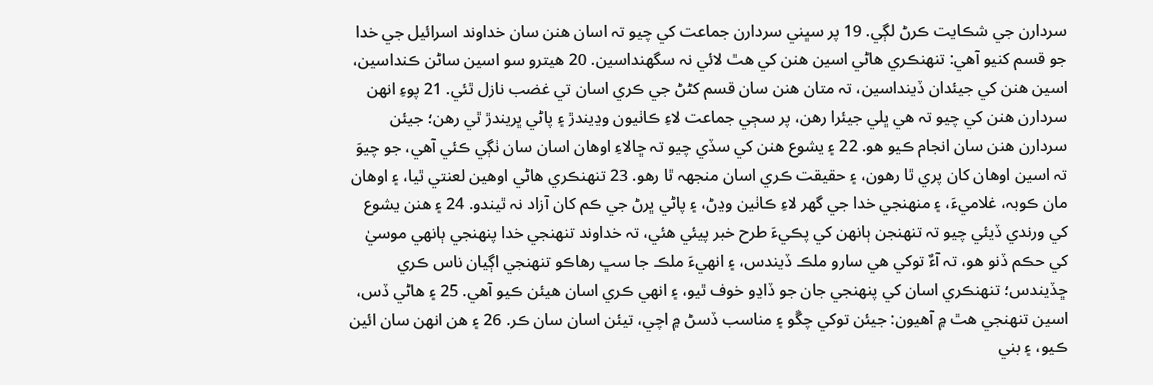سردارن جي شڪايت ڪرڻ لڳي. 19 پر سڀني سردارن جماعت کي چيو تہ اسان هنن سان خداوند اسرائيل جي خدا جو قسم کنيو آهي: تنهنڪري هاڻي اسين هنن کي هٿ لائي نہ سگهنداسين. 20 هيترو سو اسين ساڻن ڪنداسين، اسين هنن کي جيئدان ڏينداسين، تہ متان هنن سان قسم کڻڻ جي ڪري اسان تي غضب نازل ٿئي. 21 پوءِ انهن سردارن هنن کي چيو تہ هي ڀلي جيئرا رهن، پر سڄي جماعت لاءِ ڪاٺيون وڍيندڙ ۽ پاڻي ڀريندڙ ٿي رهن؛ جيئن سردارن هنن سان انجام ڪيو هو. 22 ۽ يشوع هنن کي سڏي چيو تہ ڇالاءِ اوهان اسان سان ٺڳي ڪئي آهي، جو چيوَ تہ اسين اوهان کان پري ٿا رهون، ۽ حقيقت ڪري اسان منجهہ ٿا رهو. 23 تنهنڪري هاڻي اوهين لعنتي ٿيا، ۽ اوهان مان ڪوبہ، غلاميءَ، ۽ منهنجي خدا جي گهر لاءِ ڪاٺين وڍڻ، ۽ پاڻي ڀرڻ جي ڪم کان آزاد نہ ٿيندو. 24 ۽ هنن يشوع کي ورندي ڏيئي چيو تہ تنهنجن ٻانهن کي پڪيءَ طرح خبر پيئي هئي، تہ خداوند تنهنجي خدا پنهنجي ٻانهي موسيٰ کي حڪم ڏنو هو، تہ آءٌ توکي هي سارو ملڪ ڏيندس، ۽ انهيءَ ملڪ جا سڀ رهاڪو تنهنجي اڳيان ناس ڪري ڇڏيندس؛ تنهنڪري اسان کي پنهنجي جان جو ڏاڍو خوف ٿيو، ۽ انهي ڪري اسان هيئن ڪيو آهي. 25 ۽ هاڻي ڏس، اسين تنهنجي هٿ ۾ آهيون: جيئن توکي چڱو ۽ مناسب ڏسڻ ۾ اچي، تيئن اسان سان ڪر. 26 ۽ هن انهن سان ائين ڪيو، ۽ بني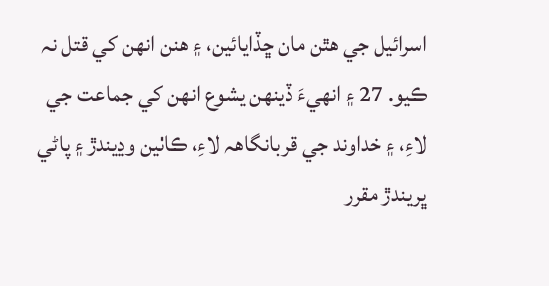اسرائيل جي هٿن مان ڇڏايائين، ۽ هنن انهن کي قتل نہ ڪيو. 27 ۽ انهيءَ ڏينهن يشوع انهن کي جماعت جي لاءِ، ۽ خداوند جي قربانگاهہ لاءِ، ڪاٺين وڍيندڙ ۽ پاڻي ڀريندڙ مقرر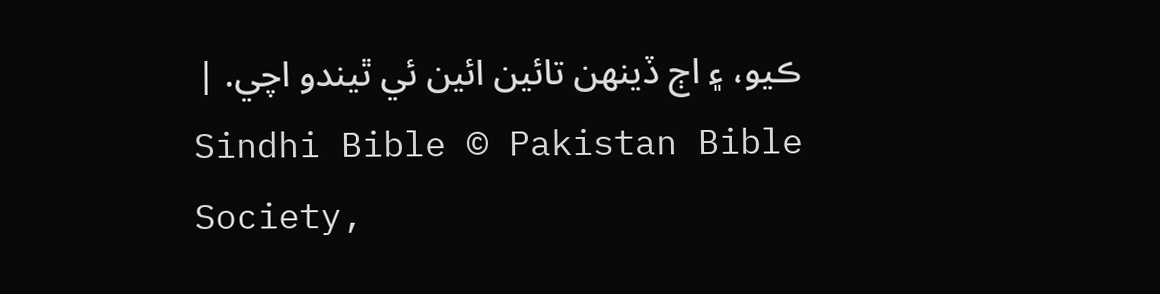ڪيو، ۽ اڄ ڏينهن تائين ائين ئي ٿيندو اچي. |
Sindhi Bible © Pakistan Bible Society,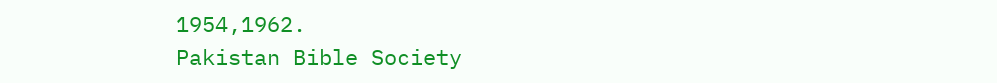1954,1962.
Pakistan Bible Society